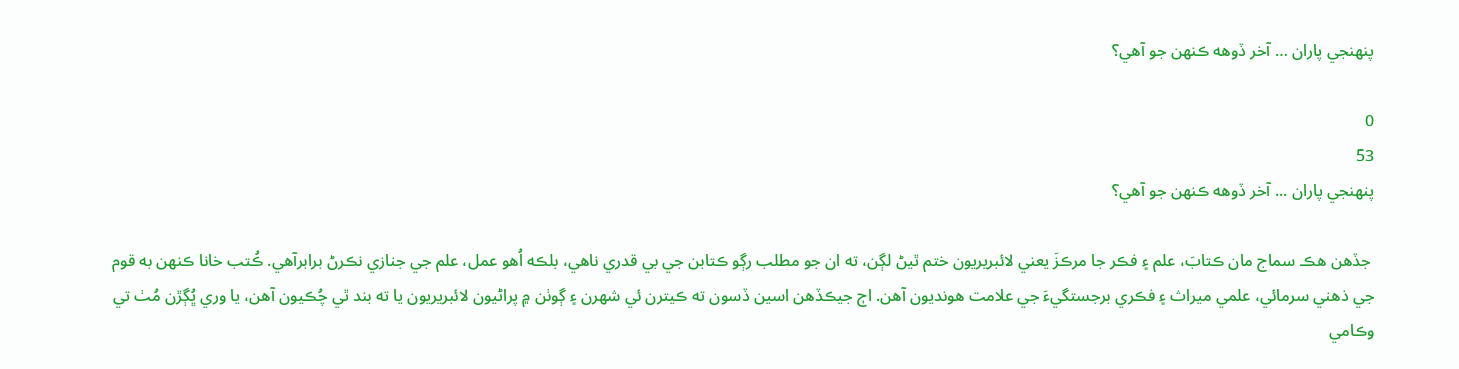پنهنجي پاران … آخر ڏوهه ڪنهن جو آهي؟

0
53
پنهنجي پاران ... آخر ڏوهه ڪنهن جو آهي؟

 جڏھن ھڪ سماج مان ڪتابَ، علم ۽ فڪر جا مرڪزَ يعني لائبريريون ختم ٿيڻ لڳن، ته ان جو مطلب رڳو ڪتابن جي بي قدري ناھي، بلڪه اُهو عمل، علم جي جنازي نڪرڻ برابرآھي. ڪُتب خانا ڪنهن به قوم جي ذهني سرمائي، علمي ميراث ۽ فڪري برجستگيءَ جي علامت ھونديون آھن. اڄ جيڪڏھن اسين ڏسون ته ڪيترن ئي شھرن ۽ ڳوٺن ۾ پراڻيون لائبريريون يا ته بند ٿي چُڪيون آھن، يا وري ڀُڳڙن مُٺ تي وڪامي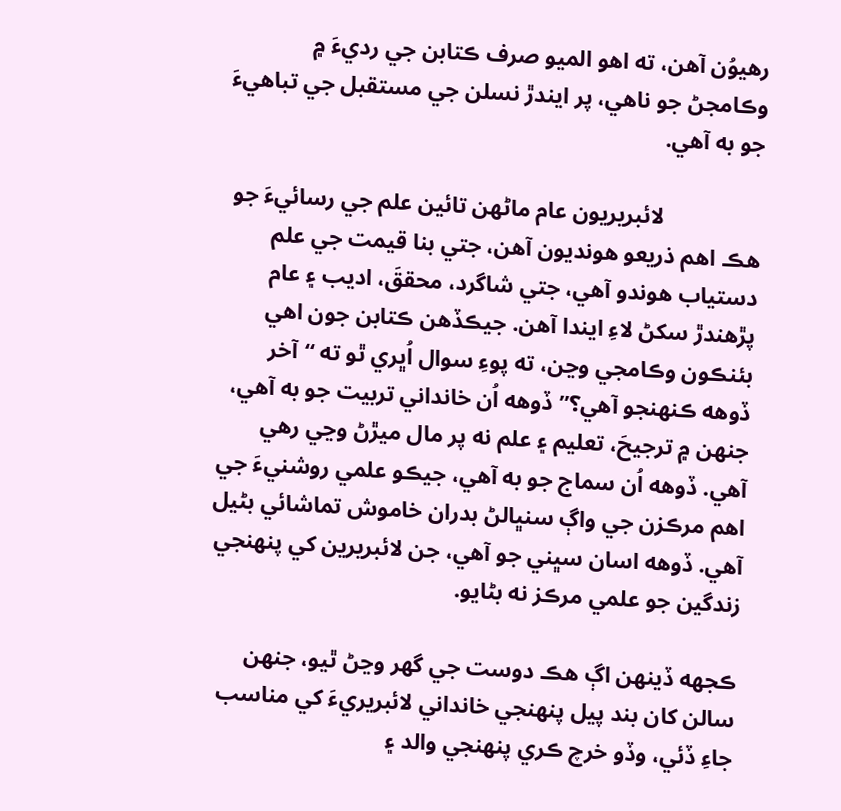رهيوُن آھن، ته اھو الميو صرف ڪتابن جي رديءَ ۾ وڪامجڻ جو ناھي، پر ايندڙ نسلن جي مستقبل جي تباهيءَ جو به آھي.

                 لائبريريون عام ماڻھن تائين علم جي رسائيءَ جو هڪ اهم ذريعو ھونديون آھن، جتي بنا قيمت جي علم دستياب هوندو آهي، جتي شاگرد، محققَ، اديب ۽ عام پڙهندڙ سکڻ لاءِ ايندا آهن. جيڪڏهن ڪتابن جون اهي بئنڪون وڪامجي وڃن، ته پوءِ سوال اُڀري ٿو ته “آخر ڏوھه ڪنھنجو آهي؟” ڏوھه اُن خانداني تربيت جو به آھي، جنهن ۾ ترجيحَ، تعليم ۽ علم نه پر مال ميڙڻ وڃي رهي آهي. ڏوھه اُن سماج جو به آھي، جيڪو علمي روشنيءَ جي اهم مرڪزن جي واڳ سنڀالڻ بدران خاموش تماشائي بڻيل آھي. ڏوھه اسان سڀني جو آھي، جن لائبريرين کي پنهنجي زندگين جو علمي مرڪز نه بڻايو.

ڪجھه ڏينهن اڳ هڪ دوست جي گهر وڃڻ ٿيو، جنهن سالن کان بند پيل پنهنجي خانداني لائبريريءَ کي مناسب جاءِ ڏئي، وڏو خرچ ڪري پنهنجي والد ۽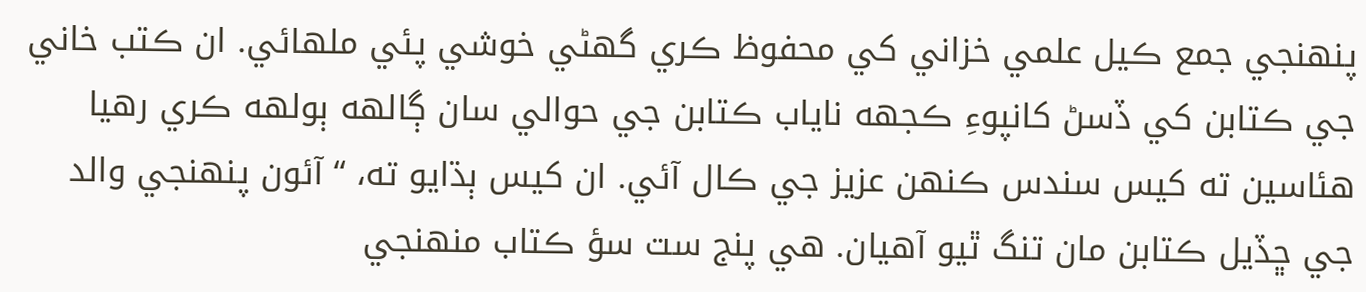پنهنجي جمع ڪيل علمي خزاني کي محفوظ ڪري گهڻي خوشي پئي ملهائي. ان ڪتب خاني جي ڪتابن کي ڏسڻ کانپوءِ ڪجھه ناياب ڪتابن جي حوالي سان ڳالھه ٻولهه ڪري رهيا هئاسين ته کيس سندس ڪنهن عزيز جي ڪال آئي. ان کيس ٻڌايو ته، “آئون پنهنجي والد جي ڇڏيل ڪتابن مان تنگ ٿيو آهيان. هي پنج ست سؤ ڪتاب منهنجي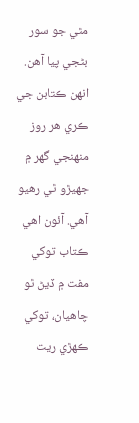مٿي جو سور بڻجي پيا آهن. انهن ڪتابن جي ڪري هر روز منهنجي گهر ۾ جهيڙو ٿي رهيو آهي. آئون اهي ڪتاب توکي مفت ۾ ڏيڻ ٿو چاهيان، توکي ڪهڙي ريت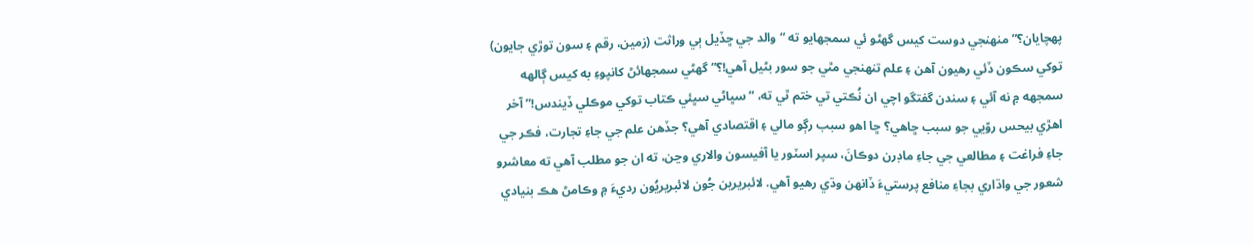پهچايان؟” منهنجي دوست کيس گهڻو ئي سمجهايو ته “والد جي ڇڏيل ٻي وراثت (زمين، رقم ۽ سون توڙي جايون) توکي سڪون ڏئي رهيون آهن ۽ علم تنهنجي مٿي جو سور بڻيل آهي!؟” گهڻي سمجهائڻ کانپوءِ به کيس ڳالھه سمجھه ۾ نه آئي ۽ سندن گفتگو اچي ان نُڪتي تي ختم ٿي ته، “سڀاڻي سڀئي ڪتاب توکي موڪلي ڏيندس!” آخر اهڙي بيحس روّيي جو سبب ڇاھي؟ ڇا اهو سبب رڳو مالي ۽ اقتصادي آھي؟ جڏھن علم جي جاءِ تجارت، فڪر جي جاءِ فراغت ۽ مطالعي جي جاءِ ماڊرن دوڪانَ، سپر اسٽور يا آفيسون والاري وڃن، ته ان جو مطلب آھي ته معاشرو شعور جي واڌاري بجاءِ منافع پرستيءَ ڏانهن وڌي رهيو آھي. لائبريرين جُون لائبريريُون رديءَ ۾ وڪامڻ هڪ بنيادي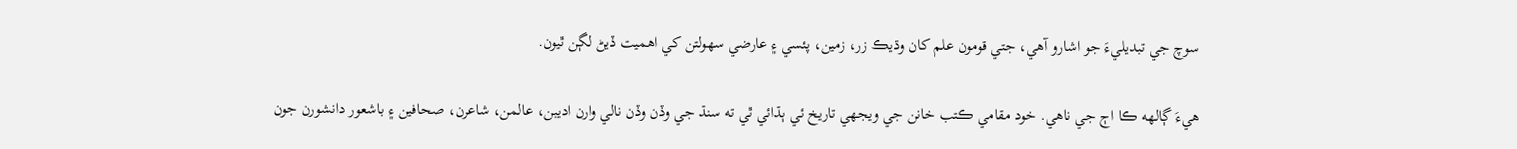سوچ جي تبديليءَ جو اشارو آھي، جتي قومون علم کان وڌيڪ زر، زمين، پئسي ۽ عارضي سهولتن کي اهميت ڏيڻ لڳن ٿيون.

هيءَ ڳالھه ڪا اڄ جي ناهي. خود مقامي ڪتب خانن جي ويجھي تاريخ ئي ٻڌائي ٿي ته سنڌ جي وڏن وڏن نالي وارن اديبن، عالمن، شاعرن، صحافين ۽ باشعور دانشورن جون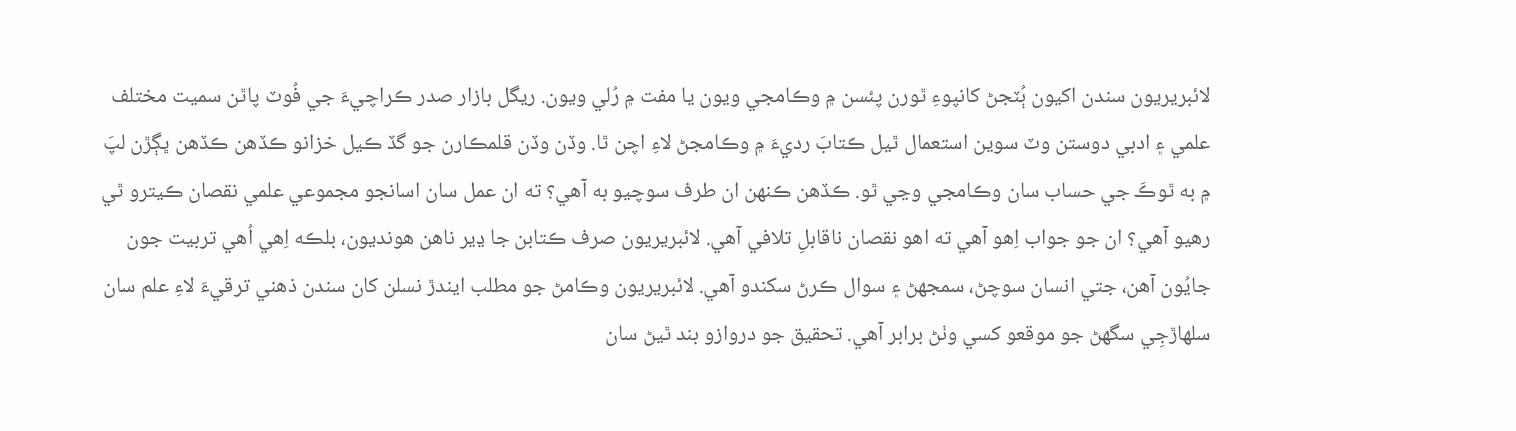لائبريريون سندن اکيون ٻُٽجڻ کانپوءِ ٿورن پئسن ۾ وڪامجي ويون يا مفت ۾ رُلي ويون. ريگل بازار صدر ڪراچيءَ جي فُوٽ پاٿن سميت مختلف علمي ۽ ادبي دوستن وٽ سوين استعمال ٿيل ڪتابَ رديءَ ۾ وڪامجڻ لاءِ اچن ٿا. وڏن وڏن قلمڪارن جو گڏ ڪيل خزانو ڪڏهن ڪڏهن ڀڳڙن لپَ ۾ به ٿوڪَ جي حساب سان وڪامجي وڃي ٿو. ڪڏهن ڪنهن ان طرف سوچيو به آهي؟ ته ان عمل سان اسانجو مجموعي علمي نقصان ڪيترو ٿي رهيو آھي؟ ان جو جواب اِهو آهي ته اهو نقصان ناقابلِ تلافي آھي. لائبريريون صرف ڪتابن جا ڍير ناهن ھونديون، بلڪه اِهي اُھي تربيت جون جايُون آھن، جتي انسان سوچڻ، سمجهڻ ۽ سوال ڪرڻ سکندو آھي. لائبريريون وڪامڻ جو مطلب ايندڙ نسلن کان سندن ذهني ترقيءَ لاءِ علم سان سلهاڙجِي سگهڻ جو موقعو کسي وٺڻ برابر آهي. تحقيق جو دروازو بند ٿيڻ سان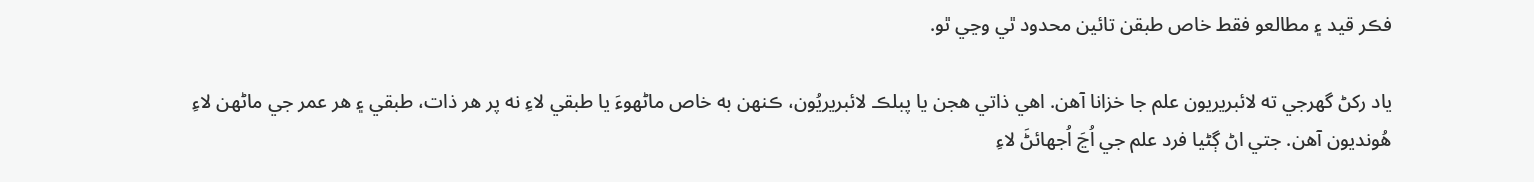فڪر قيد ۽ مطالعو فقط خاص طبقن تائين محدود ٿي وڃي ٿو.

ياد رکڻ گهرجي ته لائبريريون علم جا خزانا آهن. اهي ذاتي هجن يا پبلڪ لائبريريُون، ڪنهن به خاص ماڻهوءَ يا طبقي لاءِ نه پر هر ذات، طبقي ۽ هر عمر جي ماڻھن لاءِ هُونديون آهن. جتي اڻ ڳڻيا فرد علم جي اُڃَ اُجھائڻَ لاءِ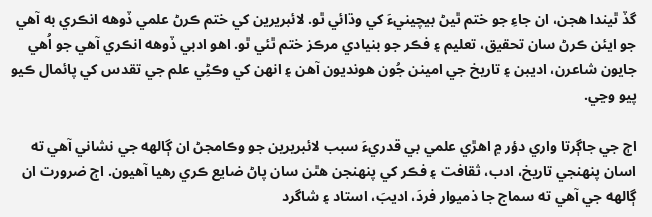گڏ ٿيندا هجن، ان جاءِ جو ختم ٿيڻ بيچينيءَ کي وڌائي ٿو. لائبريرين کي ختم ڪرڻ علمي ڏوھه انڪري به آھي جو ايئن ڪرڻ سان تحقيق، تعليم ۽ فڪر جو بنيادي مرڪز ختم ٿئي ٿو. اهو ادبي ڏوهه انڪري آهي جو اُهي جايون شاعرن، اديبن ۽ تاريخ جي امينن جُون ھونديون آھن ۽ انهن کي وڪڻِي علم جي تقدس کي پائمال ڪيو پيو وڃي.

اڄ جي جاڳرتا واري دؤر ۾ اهڙي علمي بي قدريءَ سبب لائبريرين جو وڪامجڻ ان ڳالهه جي نشاني آهي ته اسان پنهنجي تاريخ، ادب، ثقافت ۽ فڪر کي پنهنجن هٿن سان پاڻ ضايع ڪري رهيا آهيون. اڄ ضرورت ان ڳالهه جي آھي ته سماج جا ذميوار فردَ، اديبَ، استاد ۽ شاگرد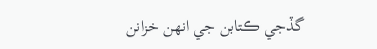گڏجي ڪتابن جي انهن خزانن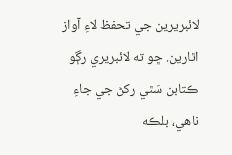لائبريرين جي تحفظ لاءِ آواز اٿارين. ڇو ته لائبريري رڳو ڪتابن سَٿي رکڻ جي جاءِ ناھي، بلڪه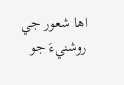اھا شعور جي روشنيءَ جو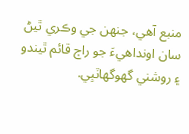منبع آھي، جنهن جي وڪري ٿيڻ سان اونداهيءَ جو راڄ قائم ٿيندو ۽ روشني گھوگھاٽبِي.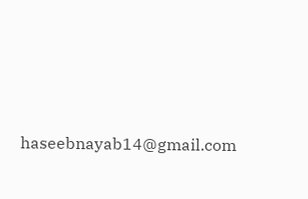haseebnayab14@gmail.com